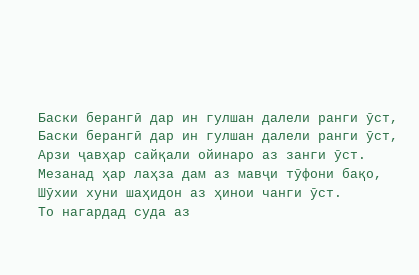Баски берангӣ дар ин гулшан далели ранги ӯст,
Баски берангӣ дар ин гулшан далели ранги ӯст,
Арзи ҷавҳар сайқали ойинаро аз занги ӯст.
Мезанад ҳар лаҳза дам аз мавҷи тӯфони бақо,
Шӯхии хуни шаҳидон аз ҳинои чанги ӯст.
То нагардад суда аз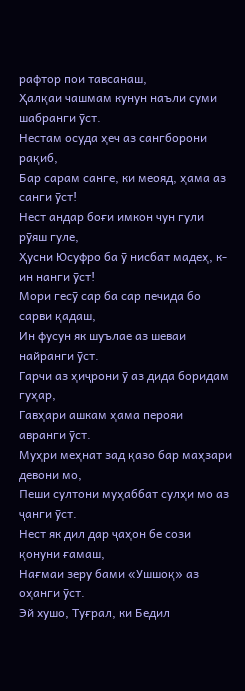рафтор пои тавсанаш,
Ҳалқаи чашмам кунун наъли суми шабранги ӯст.
Нестам осуда ҳеч аз сангборони рақиб,
Бар сарам санге, ки меояд, ҳама аз санги ӯст!
Нест андар боғи имкон чун гули рӯяш гуле,
Ҳусни Юсуфро ба ӯ нисбат мадеҳ, к-ин нанги ӯст!
Мори гесӯ сар ба сар печида бо сарви қадаш,
Ин фусун як шуълае аз шеваи найранги ӯст.
Гарчи аз ҳиҷрони ӯ аз дида боридам гуҳар,
Гавҳари ашкам ҳама перояи авранги ӯст.
Муҳри меҳнат зад қазо бар маҳзари девони мо,
Пеши султони муҳаббат сулҳи мо аз ҷанги ӯст.
Нест як дил дар ҷаҳон бе сози қонуни ғамаш,
Нағмаи зеру бами «Ушшоқ» аз оҳанги ӯст.
Эй хушо, Туғрал, ки Бедил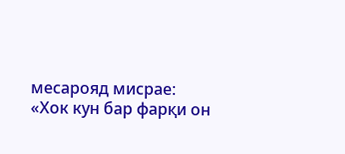месарояд мисрае:
«Хок кун бар фарқи он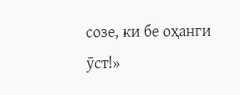созе, ки бе оҳанги ӯст!»